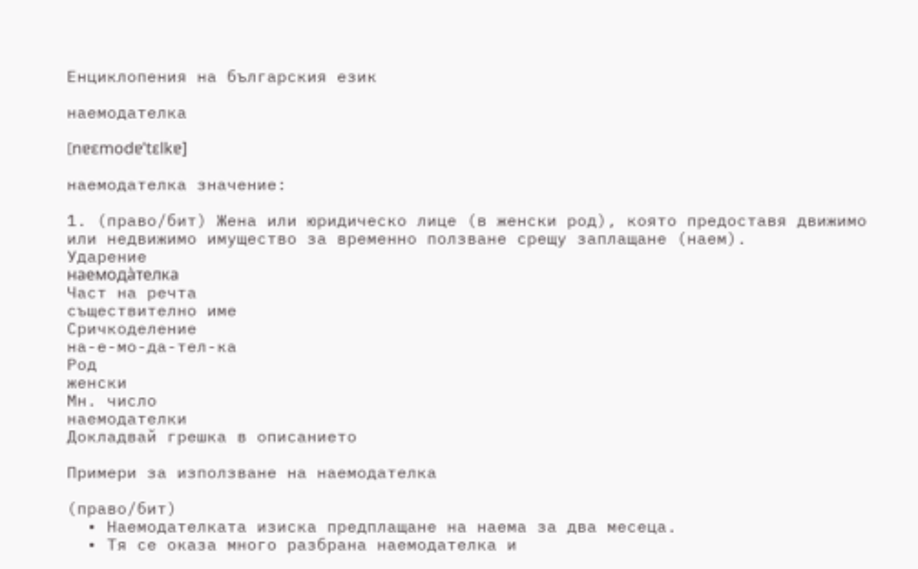Енциклопения на българския език

наемодателка

[nɐɛmodɐˈtɛlkɐ]

наемодателка значение:

1. (право/бит) Жена или юридическо лице (в женски род), която предоставя движимо или недвижимо имущество за временно ползване срещу заплащане (наем).
Ударение
наемода̀телка
Част на речта
съществително име
Сричкоделение
на-е-мо-да-тел-ка
Род
женски
Мн. число
наемодателки
Докладвай грешка в описанието

Примери за използване на наемодателка

(право/бит)
  • Наемодателката изиска предплащане на наема за два месеца.
  • Тя се оказа много разбрана наемодателка и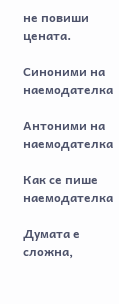не повиши цената.

Синоними на наемодателка

Антоними на наемодателка

Как се пише наемодателка

Думата е сложна,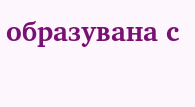образувана с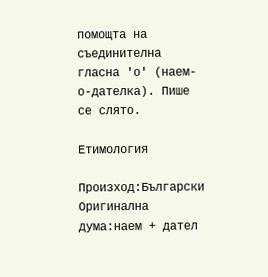помощта на съединителна гласна 'о' (наем-о-дателка). Пише се слято.

Етимология

Произход:Български
Оригинална дума:наем + дател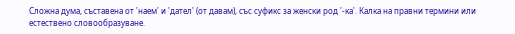Сложна дума, съставена от 'наем' и 'дател' (от давам), със суфикс за женски род '-ка'. Калка на правни термини или естествено словообразуване.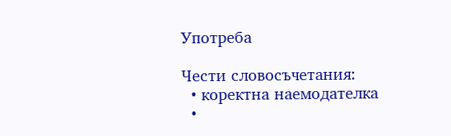Употреба

Чести словосъчетания:
  • коректна наемодателка
  •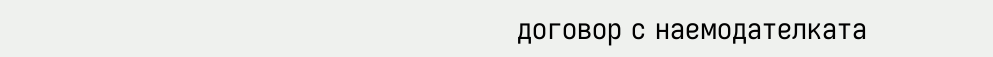договор с наемодателката